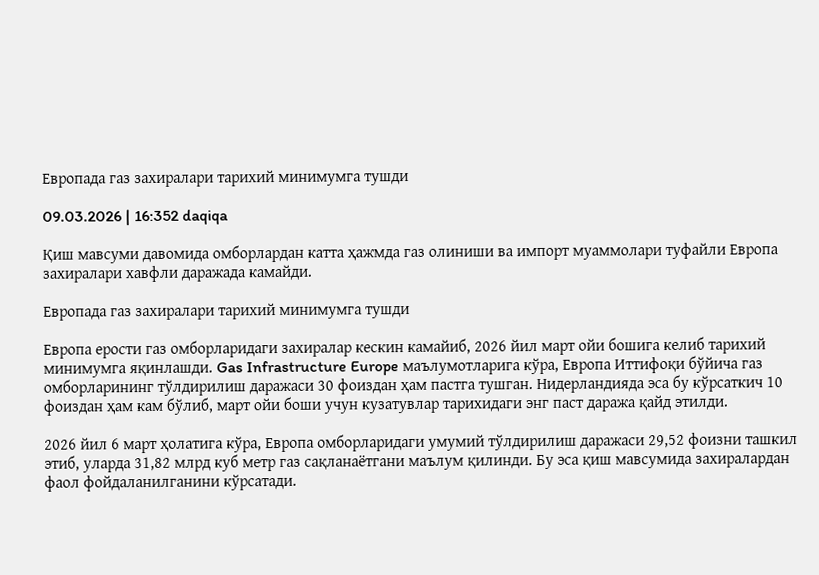Европада газ захиралари тарихий минимумга тушди

09.03.2026 | 16:352 daqiqa

Қиш мавсуми давомида омборлардан катта ҳажмда газ олиниши ва импорт муаммолари туфайли Европа захиралари хавфли даражада камайди.

Европада газ захиралари тарихий минимумга тушди

Европа ерости газ омборларидаги захиралар кескин камайиб, 2026 йил март ойи бошига келиб тарихий минимумга яқинлашди. Gas Infrastructure Europe маълумотларига кўра, Европа Иттифоқи бўйича газ омборларининг тўлдирилиш даражаси 30 фоиздан ҳам пастга тушган. Нидерландияда эса бу кўрсаткич 10 фоиздан ҳам кам бўлиб, март ойи боши учун кузатувлар тарихидаги энг паст даража қайд этилди.

2026 йил 6 март ҳолатига кўра, Европа омборларидаги умумий тўлдирилиш даражаси 29,52 фоизни ташкил этиб, уларда 31,82 млрд куб метр газ сақланаётгани маълум қилинди. Бу эса қиш мавсумида захиралардан фаол фойдаланилганини кўрсатади.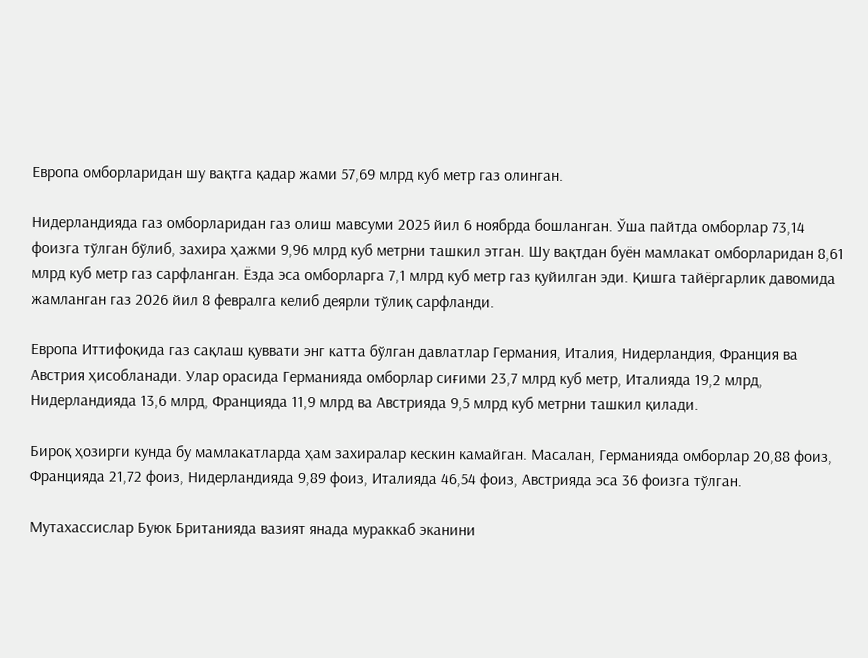Европа омборларидан шу вақтга қадар жами 57,69 млрд куб метр газ олинган.

Нидерландияда газ омборларидан газ олиш мавсуми 2025 йил 6 ноябрда бошланган. Ўша пайтда омборлар 73,14 фоизга тўлган бўлиб, захира ҳажми 9,96 млрд куб метрни ташкил этган. Шу вақтдан буён мамлакат омборларидан 8,61 млрд куб метр газ сарфланган. Ёзда эса омборларга 7,1 млрд куб метр газ қуйилган эди. Қишга тайёргарлик давомида жамланган газ 2026 йил 8 февралга келиб деярли тўлиқ сарфланди.

Европа Иттифоқида газ сақлаш қуввати энг катта бўлган давлатлар Германия, Италия, Нидерландия, Франция ва Австрия ҳисобланади. Улар орасида Германияда омборлар сиғими 23,7 млрд куб метр, Италияда 19,2 млрд, Нидерландияда 13,6 млрд, Францияда 11,9 млрд ва Австрияда 9,5 млрд куб метрни ташкил қилади.

Бироқ ҳозирги кунда бу мамлакатларда ҳам захиралар кескин камайган. Масалан, Германияда омборлар 20,88 фоиз, Францияда 21,72 фоиз, Нидерландияда 9,89 фоиз, Италияда 46,54 фоиз, Австрияда эса 36 фоизга тўлган.

Мутахассислар Буюк Британияда вазият янада мураккаб эканини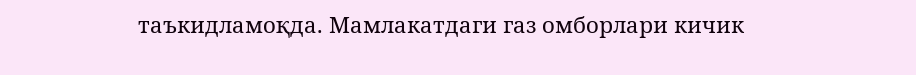таъкидламоқда. Мамлакатдаги газ омборлари кичик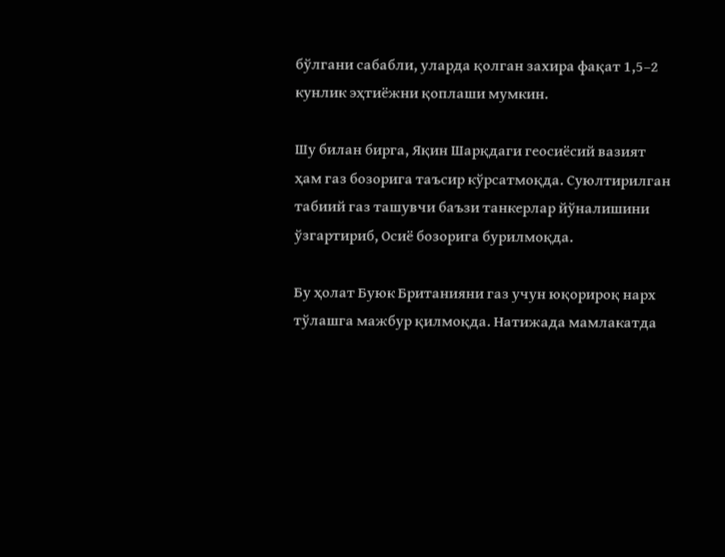бўлгани сабабли, уларда қолган захира фақат 1,5–2 кунлик эҳтиёжни қоплаши мумкин.

Шу билан бирга, Яқин Шарқдаги геосиёсий вазият ҳам газ бозорига таъсир кўрсатмоқда. Суюлтирилган табиий газ ташувчи баъзи танкерлар йўналишини ўзгартириб, Осиё бозорига бурилмоқда.

Бу ҳолат Буюк Британияни газ учун юқорироқ нарх тўлашга мажбур қилмоқда. Натижада мамлакатда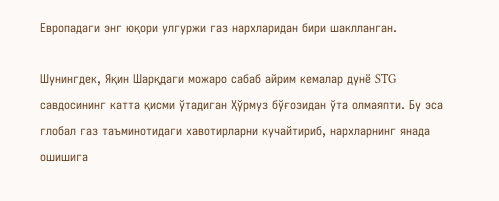Европадаги энг юқори улгуржи газ нархларидан бири шаклланган.

Шунингдек, Яқин Шарқдаги можаро сабаб айрим кемалар дунё STG савдосининг катта қисми ўтадиган Ҳўрмуз бўғозидан ўта олмаяпти. Бу эса глобал газ таъминотидаги хавотирларни кучайтириб, нархларнинг янада ошишига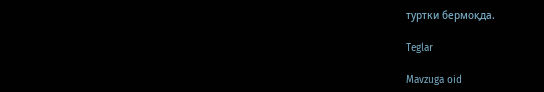туртки бермоқда.

Teglar

Mavzuga oid